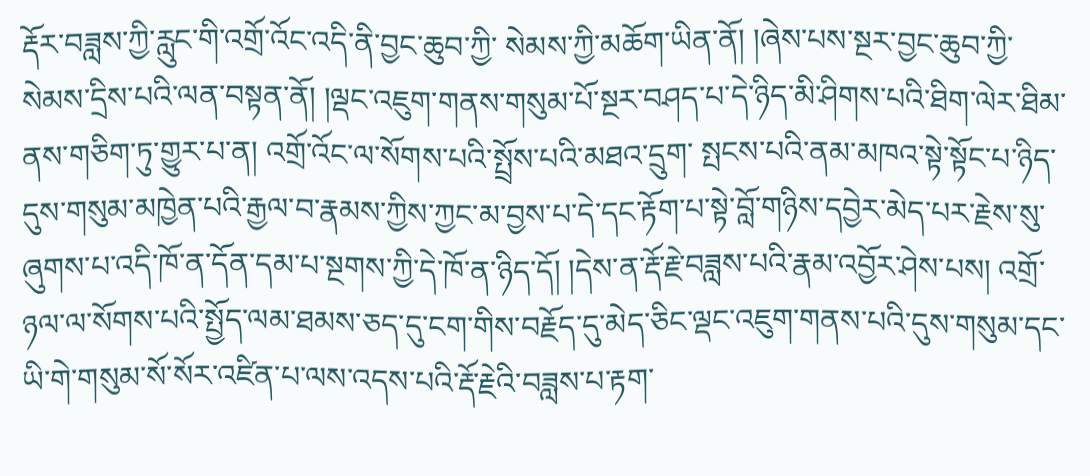རྡོར་བཟླས་ཀྱི་རླུང་གི་འགྲོ་འོང་འདི་ནི་བྱང་ཆུབ་ཀྱི་ སེམས་ཀྱི་མཆོག་ཡིན་ནོ། །ཞེས་པས་སྔར་བྱང་ཆུབ་ཀྱི་སེམས་དྲིས་པའི་ལན་བསྟན་ནོ། །ལྡང་འཇུག་གནས་གསུམ་པོ་སྔར་བཤད་པ་དེ་ཉིད་མི་ཤིགས་པའི་ཐིག་ལེར་ཐིམ་ནས་གཅིག་ཏུ་གྱུར་པ་ན། འགྲོ་འོང་ལ་སོགས་པའི་སྤྲོས་པའི་མཐའ་དྲུག་ སྤངས་པའི་ནམ་མཁའ་སྟེ་སྟོང་པ་ཉིད་དུས་གསུམ་མཁྱེན་པའི་རྒྱལ་བ་རྣམས་ཀྱིས་ཀྱང་མ་བྱས་པ་དེ་དང་རྟོག་པ་སྟེ་བློ་གཉིས་དབྱེར་མེད་པར་རྗེས་སུ་ཞུགས་པ་འདི་ཁོ་ན་དོན་དམ་པ་སྔགས་ཀྱི་དེ་ཁོ་ན་ཉིད་དོ། །དེས་ན་རྡོ་རྗེ་བཟླས་པའི་རྣམ་འབྱོར་ཤེས་པས། འགྲོ་ཉལ་ལ་སོགས་པའི་སྤྱོད་ལམ་ཐམས་ཅད་དུ་ངག་གིས་བརྗོད་དུ་མེད་ཅིང་ལྡང་འཇུག་གནས་པའི་དུས་གསུམ་དང་ཡི་གེ་གསུམ་སོ་སོར་འཛིན་པ་ལས་འདས་པའི་རྡོ་རྗེའི་བཟླས་པ་རྟག་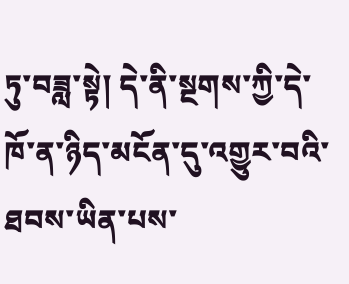ཏུ་བཟླ་སྟེ། དེ་ནི་སྔགས་ཀྱི་དེ་ཁོ་ན་ཉིད་མངོན་དུ་འགྱུར་བའི་ ཐབས་ཡིན་པས་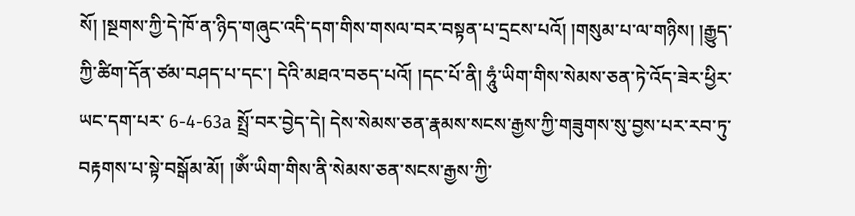སོ། །སྔགས་ཀྱི་དེ་ཁོ་ན་ཉིད་གཞུང་འདི་དག་གིས་གསལ་བར་བསྟན་པ་དྲངས་པའོ། །གསུམ་པ་ལ་གཉིས། །རྒྱུད་ཀྱི་ཚིག་དོན་ཙམ་བཤད་པ་དང་། དེའི་མཐའ་བཅད་པའོ། །དང་པོ་ནི། ཧཱུཾ་ཡིག་གིས་སེམས་ཅན་ཏེ་འོད་ཟེར་ཕྱིར་ཡང་དག་པར་ 6-4-63a སྤྲོ་བར་བྱེད་དེ། དེས་སེམས་ཅན་རྣམས་སངས་རྒྱས་ཀྱི་གཟུགས་སུ་བྱས་པར་རབ་ཏུ་བརྟགས་པ་སྟེ་བསྒོམ་མོ། །ཨོཾ་ཡིག་གིས་ནི་སེམས་ཅན་སངས་རྒྱས་ཀྱི་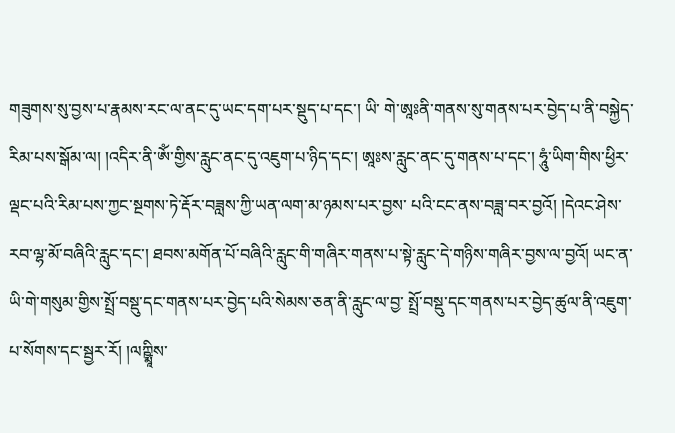གཟུགས་སུ་བྱས་པ་རྣམས་རང་ལ་ནང་དུ་ཡང་དག་པར་སྡུད་པ་དང་། ཡི་ གེ་ཨཱཿནི་གནས་སུ་གནས་པར་བྱེད་པ་ནི་བསྐྱེད་རིམ་པས་སྒོམ་ལ། །འདིར་ནི་ཨོཾ་གྱིས་རླུང་ནང་དུ་འཇུག་པ་ཉིད་དང་། ཨཱཿས་རླུང་ནང་དུ་གནས་པ་དང་། ཧཱུཾ་ཡིག་གིས་ཕྱིར་ལྡང་པའི་རིམ་པས་ཀྱང་སྔགས་ཏེ་རྡོར་བཟླས་ཀྱི་ཡན་ལག་མ་ཉམས་པར་བྱས་ པའི་ངང་ནས་བཟླ་བར་བྱའོ། །དེའང་ཤེས་རབ་ལྷ་མོ་བཞིའི་རླུང་དང་། ཐབས་མགོན་པོ་བཞིའི་རླུང་གི་གཞིར་གནས་པ་སྟེ་རླུང་དེ་གཉིས་གཞིར་བྱས་ལ་བྱའོ། ཡང་ན་ཡི་གེ་གསུམ་གྱིས་སྤྲོ་བསྡུ་དང་གནས་པར་བྱེད་པའི་སེམས་ཅན་ནི་རླུང་ལ་བྱ་ སྤྲོ་བསྡུ་དང་གནས་པར་བྱེད་ཚུལ་ནི་འཇུག་པ་སོགས་དང་སྦྱར་རོ། །ལཀྵྨཱིས་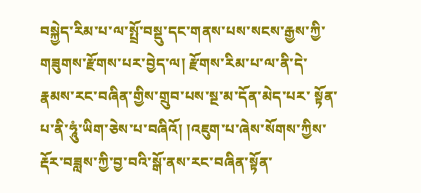བསྐྱེད་རིམ་པ་ལ་སྤྲོ་བསྡུ་དང་གནས་པས་སངས་རྒྱས་ཀྱི་གཟུགས་རྫོགས་པར་བྱེད་ལ། རྫོགས་རིམ་པ་ལ་ནི་དེ་རྣམས་རང་བཞིན་གྱིས་གྲུབ་པས་སྔ་མ་དོན་མེད་པར་ སྟོན་པ་ནི་ཧཱུཾ་ཡིག་ཅེས་པ་བཞིའོ། །འཇུག་པ་ཞེས་སོགས་ཀྱིས་རྡོར་བཟླས་ཀྱི་བྱ་བའི་སྒོ་ནས་རང་བཞིན་སྟོན་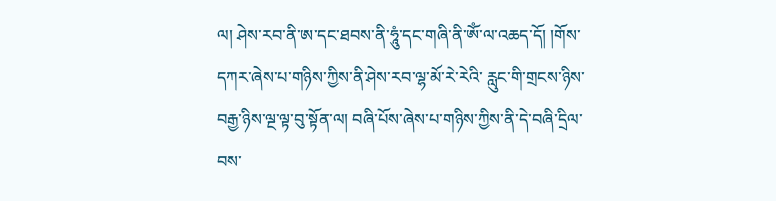ལ། ཤེས་རབ་ནི་ཨ་དང་ཐབས་ནི་ཧཱུཾ་དང་གཞི་ནི་ཨོཾ་ལ་འཆད་དོ། །གོས་དཀར་ཞེས་པ་གཉིས་ཀྱིས་ནི་ཤེས་རབ་ལྷ་མོ་རེ་རེའི་ རླུང་གི་གྲངས་ཉིས་བརྒྱ་ཉིས་ལྔ་ལྟ་བུ་སྟོན་ལ། བཞི་པོས་ཞེས་པ་གཉིས་ཀྱིས་ནི་དེ་བཞི་དྲིལ་བས་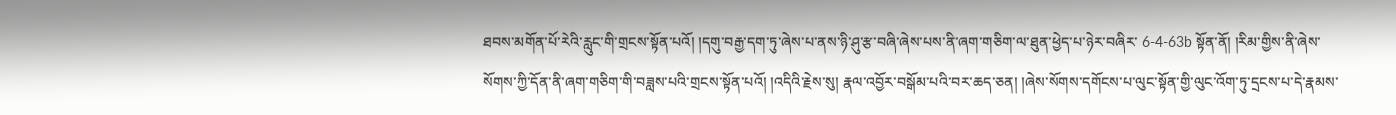ཐབས་མགོན་པོ་རེའི་རླུང་གི་གྲངས་སྟོན་པའོ། །དགུ་བརྒྱ་དག་ཏུ་ཞེས་པ་ནས་ཉི་ཤུ་རྩ་བཞི་ཞེས་པས་ནི་ཞག་གཅིག་ལ་ཐུན་ཕྱེད་པ་ཉེར་བཞིར་ 6-4-63b སྟོན་ནོ། །རིམ་གྱིས་ནི་ཞེས་སོགས་ཀྱི་དོན་ནི་ཞག་གཅིག་གི་བཟླས་པའི་གྲངས་སྟོན་པའོ། །འདིའི་རྗེས་སུ། རྣལ་འབྱོར་བསྒོམ་པའི་བར་ཆད་ཅན། །ཞེས་སོགས་དགོངས་པ་ལུང་སྟོན་གྱི་ལུང་འོག་ཏུ་དྲངས་པ་དེ་རྣམས་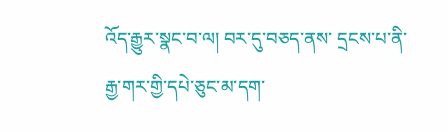འོད་རྒྱུར་སྣང་བ་ལ། བར་དུ་བཅད་ནས་ དྲངས་པ་ནི་རྒྱ་གར་གྱི་དཔེ་ཅུང་མ་དག་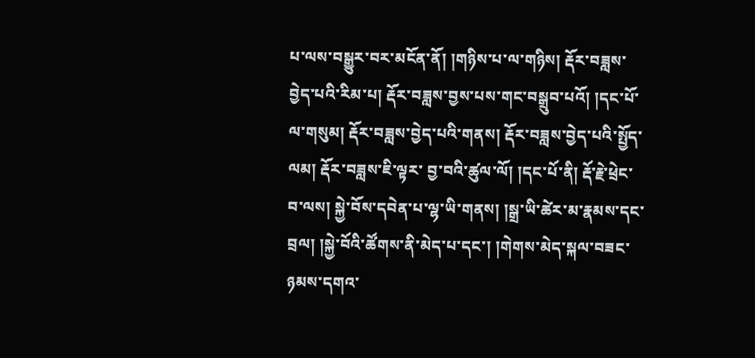པ་ལས་བསྒྱུར་བར་མངོན་ནོ། །གཉིས་པ་ལ་གཉིས། རྡོར་བཟླས་བྱེད་པའི་རིམ་པ། རྡོར་བཟླས་བྱས་པས་གང་བསྒྲུབ་པའོ། །དང་པོ་ལ་གསུམ། རྡོར་བཟླས་བྱེད་པའི་གནས། རྡོར་བཟླས་བྱེད་པའི་སྤྱོད་ལམ། རྡོར་བཟླས་ཇི་ལྟར་ བྱ་བའི་ཚུལ་ལོ། །དང་པོ་ནི། རྡོ་རྗེ་ཕྲེང་བ་ལས། སྐྱེ་བོས་དབེན་པ་ལྷ་ཡི་གནས། །སྒྲ་ཡི་ཚེར་མ་རྣམས་དང་བྲལ། །སྐྱེ་བོའི་ཚོགས་ནི་མེད་པ་དང་། །གེགས་མེད་སྐལ་བཟང་ཉམས་དགའ་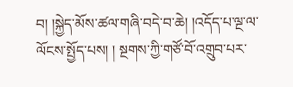བ། །སྐྱེད་མོས་ཚལ་གཞི་བདེ་བ་ཆེ། །འདོད་པ་ལྔ་ལ་ལོངས་སྤྱོད་པས། ། སྔགས་ཀྱི་གཙོ་བོ་འགྲུབ་པར་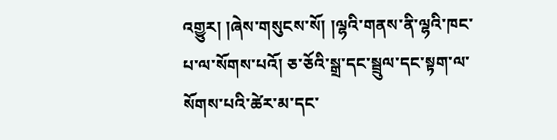འགྱུར། །ཞེས་གསུངས་སོ། །ལྷའི་གནས་ནི་ལྷའི་ཁང་པ་ལ་སོགས་པའོ། ཅ་ཅོའི་སྒྲ་དང་སྦྲུལ་དང་སྟག་ལ་སོགས་པའི་ཚེར་མ་དང་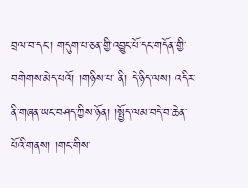བྲལ་བ་དང་། གདུག་པ་ཅན་གྱི་འབྱུང་པོ་དང་གདོན་གྱི་བགེགས་མེད་པའོ། །གཉིས་པ་ ནི། དེ་ཉིད་ལས། འདིར་ནི་གཞན་ཡང་བཤད་ཀྱིས་ཉོན། །སྤྱོད་ལམ་བདེ་བ་ཆེན་པོའི་གནས། །གང་གིས་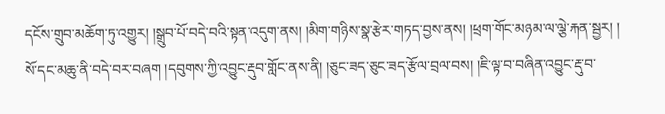དངོས་གྲུབ་མཆོག་ཏུ་འགྱུར། །སྒྲུབ་པོ་བདེ་བའི་སྟན་འདུག་ནས། །མིག་གཉིས་སྣ་རྩེར་གཏད་བྱས་ནས། །ཕྲག་གོང་མཉམ་ལ་ལྕེ་རྐན་སྦྱར། ། སོ་དང་མཆུ་ནི་བདེ་བར་བཞག །དབུགས་ཀྱི་འབྱུང་རྡུབ་གློང་ནས་ནི། །ཅུང་ཟད་ཅུང་ཟད་རྩོལ་བྲལ་བས། །ཇི་ལྟ་བ་བཞིན་འབྱུང་རྡུ་བ་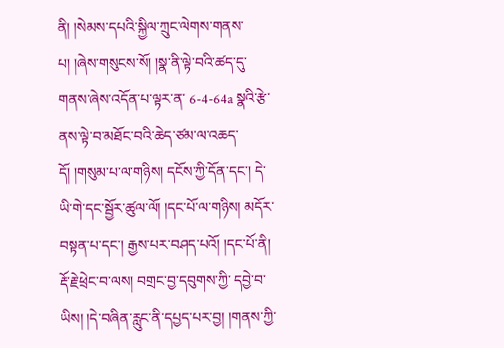ནི། །སེམས་དཔའི་སྐྱིལ་ཀྲུང་ལེགས་གནས་པ། །ཞེས་གསུངས་སོ། །སྣ་ནི་ལྟེ་བའི་ཚད་དུ་གནས་ཞེས་འདོན་པ་ལྟར་ན་ 6-4-64a སྣའི་རྩེ་ནས་ལྟེ་བ་མཐོང་བའི་ཆེད་ཙམ་ལ་འཆད་དོ། །གསུམ་པ་ལ་གཉིས། དངོས་ཀྱི་དོན་དང་། དེ་ཡི་གེ་དང་སྦྱོར་ཚུལ་ལོ། །དང་པོ་ལ་གཉིས། མདོར་བསྟན་པ་དང་། རྒྱས་པར་བཤད་པའོ། །དང་པོ་ནི། རྡོ་རྗེ་ཕྲེང་བ་ལས། བགྲང་བྱ་དབུགས་ཀྱི་ དབྱེ་བ་ཡིས། །དེ་བཞིན་རླུང་ནི་དཔྱད་པར་བྱ། །གནས་ཀྱི་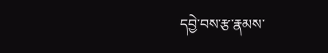དབྱེ་བས་རྩ་རྣམས་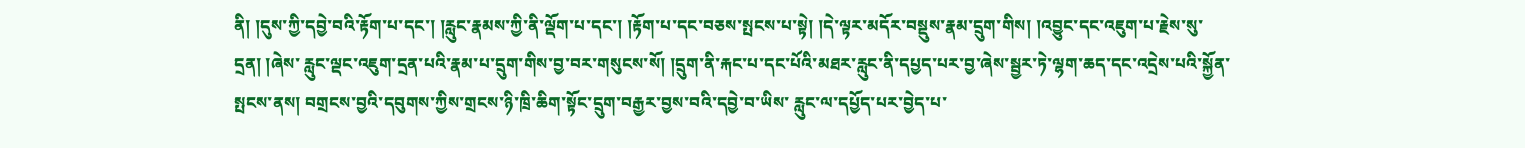ནི། །དུས་ཀྱི་དབྱེ་བའི་རྟོག་པ་དང་། །རླུང་རྣམས་ཀྱི་ནི་ལྡོག་པ་དང་། །རྟོག་པ་དང་བཅས་སྤངས་པ་སྟེ། །དེ་ལྟར་མདོར་བསྡུས་རྣམ་དྲུག་གིས། །འབྱུང་དང་འཇུག་པ་རྗེས་སུ་དྲན། །ཞེས་ རླུང་ལྡང་འཇུག་དྲན་པའི་རྣམ་པ་དྲུག་གིས་བྱ་བར་གསུངས་སོ། །དྲུག་ནི་རྐང་པ་དང་པོའི་མཐར་རླུང་ནི་དཔྱད་པར་བྱ་ཞེས་སྦྱར་ཏེ་ལྷག་ཆད་དང་འདྲེས་པའི་སྐྱོན་སྤངས་ནས། བགྲངས་བྱའི་དབུགས་ཀྱིས་གྲངས་ཉི་ཁྲི་ཆིག་སྟོང་དྲུག་བརྒྱར་བྱས་བའི་དབྱེ་བ་ཡིས་ རླུང་ལ་དཔྱོད་པར་བྱེད་པ་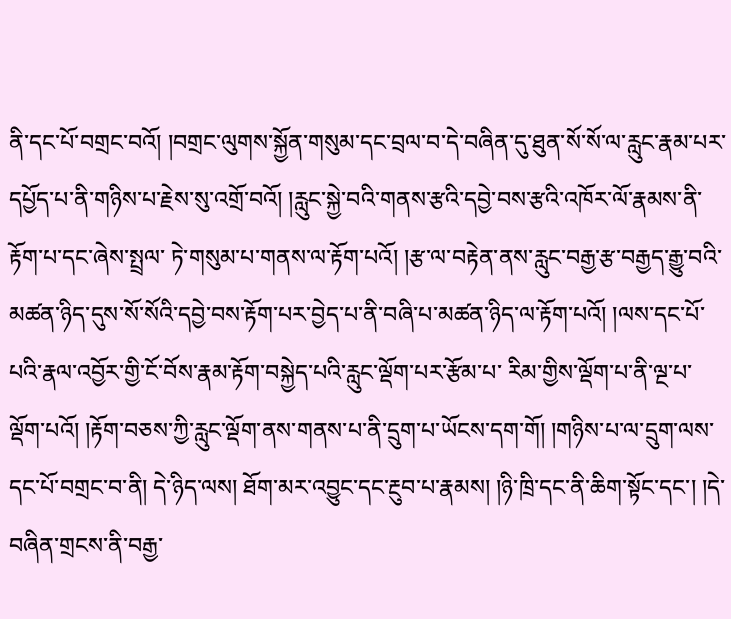ནི་དང་པོ་བགྲང་བའོ། །བགྲང་ལུགས་སྐྱོན་གསུམ་དང་བྲལ་བ་དེ་བཞིན་དུ་ཐུན་སོ་སོ་ལ་རླུང་རྣམ་པར་དཔྱོད་པ་ནི་གཉིས་པ་རྗེས་སུ་འགྲོ་བའོ། །རླུང་སྐྱེ་བའི་གནས་རྩའི་དབྱེ་བས་རྩའི་འཁོར་ལོ་རྣམས་ནི་རྟོག་པ་དང་ཞེས་སྤྲལ་ ཏེ་གསུམ་པ་གནས་ལ་རྟོག་པའོ། །རྩ་ལ་བརྟེན་ནས་རླུང་བརྒྱ་རྩ་བརྒྱད་རྒྱུ་བའི་མཚན་ཉིད་དུས་སོ་སོའི་དབྱེ་བས་རྟོག་པར་བྱེད་པ་ནི་བཞི་པ་མཚན་ཉིད་ལ་རྟོག་པའོ། །ལས་དང་པོ་པའི་རྣལ་འབྱོར་གྱི་ངོ་བོས་རྣམ་རྟོག་བསྐྱེད་པའི་རླུང་ལྡོག་པར་རྩོམ་པ་ རིམ་གྱིས་ལྡོག་པ་ནི་ལྔ་པ་ལྡོག་པའོ། །རྟོག་བཅས་ཀྱི་རླུང་ལྡོག་ནས་གནས་པ་ནི་དྲུག་པ་ཡོངས་དག་གོ། །གཉིས་པ་ལ་དྲུག་ལས་དང་པོ་བགྲང་བ་ནི། དེ་ཉིད་ལས། ཐོག་མར་འབྱུང་དང་རྔུབ་པ་རྣམས། །ཉི་ཁྲི་དང་ནི་ཆིག་སྟོང་དང་། །དེ་བཞིན་གྲངས་ནི་བརྒྱ་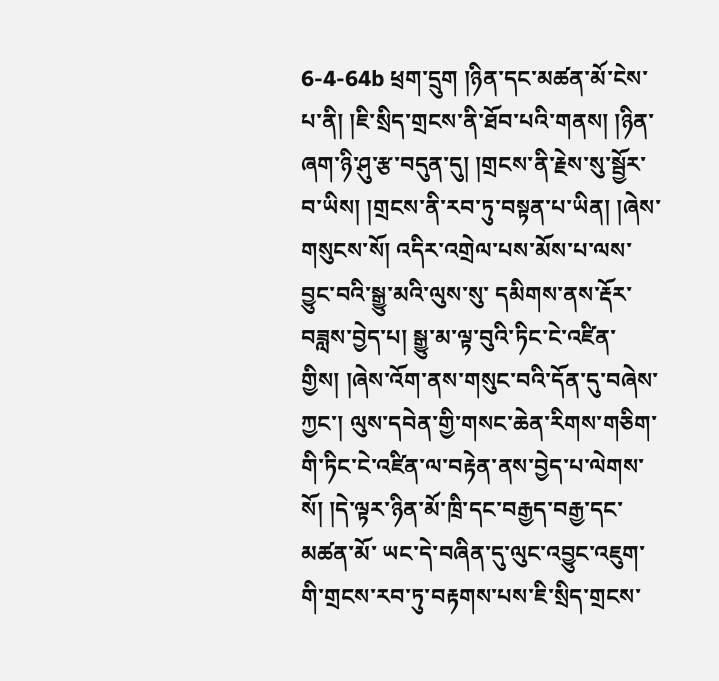6-4-64b ཕྲག་དྲུག །ཉིན་དང་མཚན་མོ་ངེས་པ་ནི། །ཇི་སྲིད་གྲངས་ནི་ཐོབ་པའི་གནས། །ཉིན་ཞག་ཉི་ཤུ་རྩ་བདུན་དུ། །གྲངས་ནི་རྗེས་སུ་སྦྱོར་བ་ཡིས། །གྲངས་ནི་རབ་ཏུ་བསྟན་པ་ཡིན། །ཞེས་གསུངས་སོ། འདིར་འགྲེལ་པས་མོས་པ་ལས་བྱུང་བའི་སྒྱུ་མའི་ལུས་སུ་ དམིགས་ནས་རྡོར་བཟླས་བྱེད་པ། སྒྱུ་མ་ལྟ་བུའི་ཏིང་ངེ་འཛིན་གྱིས། །ཞེས་འོག་ནས་གསུང་བའི་དོན་དུ་བཞེས་ཀྱང་། ལུས་དབེན་གྱི་གསང་ཆེན་རིགས་གཅིག་གི་ཏིང་ངེ་འཛིན་ལ་བརྟེན་ནས་བྱེད་པ་ལེགས་སོ། །དེ་ལྟར་ཉིན་མོ་ཁྲི་དང་བརྒྱད་བརྒྱ་དང་མཚན་མོ་ ཡང་དེ་བཞིན་དུ་ལུང་འབྱུང་འཇུག་གི་གྲངས་རབ་ཏུ་བརྟགས་པས་ཇི་སྲིད་གྲངས་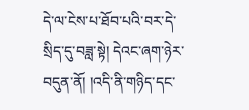དེ་ལ་ངེས་པ་ཐོབ་པའི་བར་དེ་སྲིད་དུ་བཟླ་སྟེ། དེའང་ཞག་ཉེར་བདུན་ནོ། །འདི་ནི་གཉིད་དང་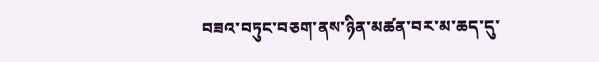བཟའ་བཏུང་བཅག་ནས་ཉིན་མཚན་བར་མ་ཆད་དུ་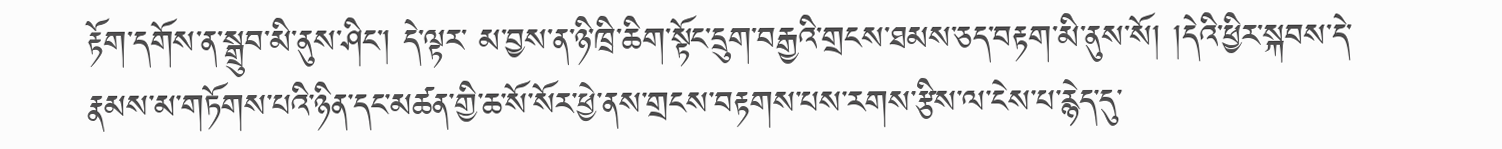རྟོག་དགོས་ན་སྒྲུབ་མི་ནུས་ཤིང་། དེ་ལྟར་ མ་བྱས་ན་ཉི་ཁྲི་ཆིག་སྟོང་དྲུག་བརྒྱའི་གྲངས་ཐམས་ཅད་བརྟག་མི་ནུས་སོ། །དེའི་ཕྱིར་སྐབས་དེ་རྣམས་མ་གཏོགས་པའི་ཉིན་དང་མཚན་གྱི་ཆ་སོ་སོར་ཕྱེ་ནས་གྲངས་བརྟགས་པས་རགས་རྩིས་ལ་ངེས་པ་རྙེད་དུ་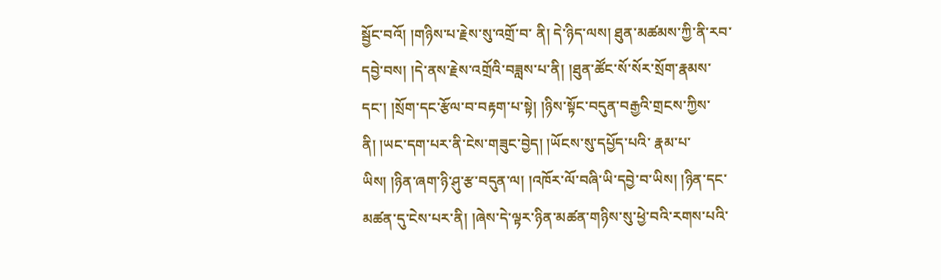སྦྱོང་བའོ། །གཉིས་པ་རྗེས་སུ་འགྲོ་བ་ ནི། དེ་ཉིད་ལས། ཐུན་མཚམས་ཀྱི་ནི་རབ་དབྱེ་བས། །དེ་ནས་རྗེས་འགྲོའི་བཟླས་པ་ནི། །ཐུན་ཚོང་སོ་སོར་སྲོག་རྣམས་དང་། །སྲོག་དང་རྩོལ་བ་བརྟག་པ་སྟེ། །ཉིས་སྟོང་བདུན་བརྒྱའི་གྲངས་ཀྱིས་ནི། །ཡང་དག་པར་ནི་ངེས་གཟུང་བྱེད། །ཡོངས་སུ་དཔྱོད་པའི་ རྣམ་པ་ཡིས། །ཉིན་ཞག་ཉི་ཤུ་རྩ་བདུན་ལ། །འཁོར་ལོ་བཞི་ཡི་དབྱེ་བ་ཡིས། །ཉིན་དང་མཚན་དུ་ངེས་པར་ནི། །ཞེས་དེ་ལྟར་ཉིན་མཚན་གཉིས་སུ་ཕྱེ་བའི་རགས་པའི་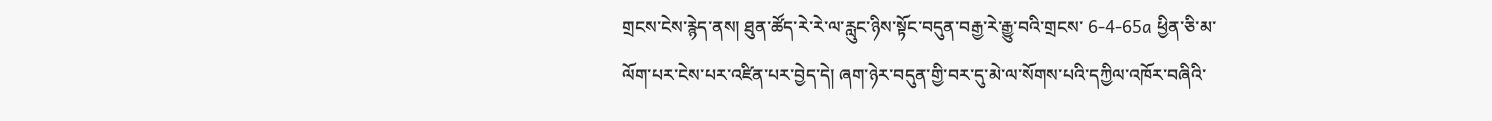གྲངས་ངེས་རྙེད་ནས། ཐུན་ཚོད་རེ་རེ་ལ་རླུང་ཉིས་སྟོང་བདུན་བརྒྱ་རེ་རྒྱུ་བའི་གྲངས་ 6-4-65a ཕྱིན་ཅི་མ་ལོག་པར་ངེས་པར་འཛིན་པར་བྱེད་དེ། ཞག་ཉེར་བདུན་གྱི་བར་དུ་མེ་ལ་སོགས་པའི་དཀྱིལ་འཁོར་བཞིའི་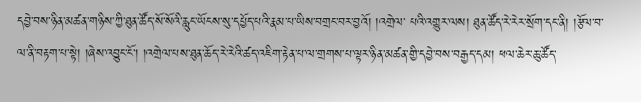དབྱེ་བས་ཉིན་མཚན་གཉིས་ཀྱི་ཐུན་ཚོད་སོ་སོའི་རླུང་ཡོངས་སུ་དཔྱོད་པའི་རྣམ་པ་ཡིས་བགྲང་བར་བྱའོ། །འགྲེལ་ པའི་འགྱུར་ལས། ཐུན་ཚོད་རེ་རེར་སྲོག་དང་ནི། །རྩོལ་བ་ལ་ནི་བརྟག་པ་སྟེ། །ཞེས་འབྱུང་ངོ་། །འགྲེལ་པས་ཐུན་ཆོད་རེ་རེའི་ཚད་འཇིག་རྟེན་པ་ལ་གྲགས་པ་ལྟར་ཉིན་མཚན་གྱི་དབྱེ་བས་བརྒྱད་དམ། ཕལ་ཆེར་ཆུ་ཚོད་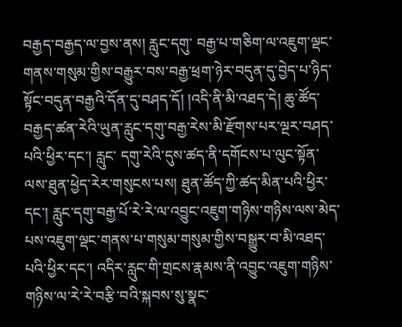བརྒྱད་བརྒྱད་ལ་བྱས་ནས། རླུང་དགུ་ བརྒྱ་པ་གཅིག་ལ་འཇུག་ལྡང་གནས་གསུམ་གྱིས་བརྒྱུར་བས་བརྒྱ་ཕྲག་ཉེར་བདུན་དུ་བྱེད་པ་ཉིད་སྟོང་བདུན་བརྒྱའི་དོན་དུ་བཤད་དོ། །འདི་ནི་མི་འཐད་དེ། ཆུ་ཚོད་བརྒྱད་ཚན་རེའི་ཡུན་རླུང་དགུ་བརྒྱ་རེས་མི་རྫོགས་པར་ལྔར་བཤད་པའི་ཕྱིར་དང་། རླུང་ དགུ་རེའི་དུས་ཚད་ནི་དགོངས་པ་ལུང་སྟོན་ལས་ཐུན་ཕྱེད་རེར་གསུངས་པས། ཐུན་ཚོད་ཀྱི་ཚད་མིན་པའི་ཕྱིར་དང་། རླུང་དགུ་བརྒྱ་པོ་རེ་རེ་ལ་འབྱུང་འཇུག་གཉིས་གཉིས་ལས་མེད་པས་འཇུག་ལྡང་གནས་པ་གསུམ་གསུམ་གྱིས་བསྒྱུར་བ་མི་འཐད་ པའི་ཕྱིར་དང་། འདིར་རླུང་གི་གྲངས་རྣམས་ནི་འབྱུང་འཇུག་གཉིས་གཉིས་ལ་རེ་རེ་བརྩི་བའི་སྐབས་སུ་སྣང་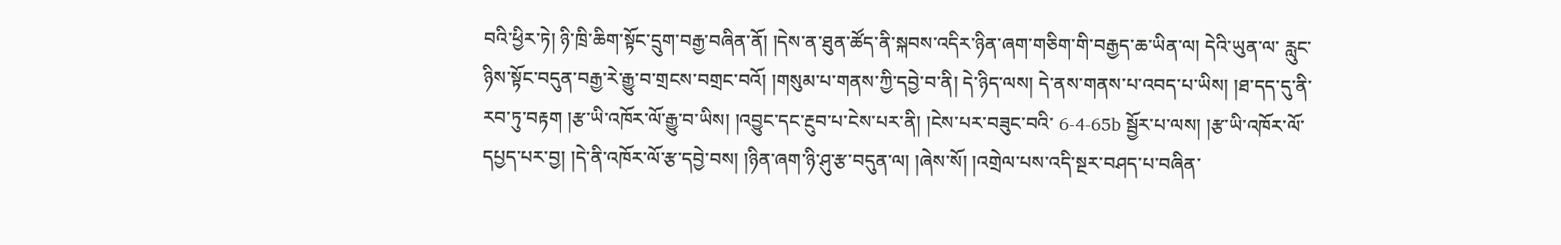བའི་ཕྱིར་ཏེ། ཉི་ཁྲི་ཆིག་སྟོང་དྲུག་བརྒྱ་བཞིན་ནོ། །དེས་ན་ཐུན་ཚོད་ནི་སྐབས་འདིར་ཉིན་ཞག་གཅིག་གི་བརྒྱད་ཆ་ཡིན་ལ། དེའི་ཡུན་ལ་ རླུང་ཉིས་སྟོང་བདུན་བརྒྱ་རེ་རྒྱུ་བ་གྲངས་བགྲང་བའོ། །གསུམ་པ་གནས་ཀྱི་དབྱེ་བ་ནི། དེ་ཉིད་ལས། དེ་ནས་གནས་པ་འབད་པ་ཡིས། །ཐ་དད་དུ་ནི་རབ་ཏུ་བརྟག །རྩ་ཡི་འཁོར་ལོ་རྒྱུ་བ་ཡིས། །འབྱུང་དང་རྔུབ་པ་ངེས་པར་ནི། །ངེས་པར་བཟུང་བའི་ 6-4-65b སྦྱོར་པ་ལས། །རྩ་ཡི་འཁོར་ལོ་དཔྱད་པར་བྱ། །དེ་ནི་འཁོར་ལོ་རྩ་དབྱེ་བས། །ཉིན་ཞག་ཉི་ཤུ་རྩ་བདུན་ལ། །ཞེས་སོ། །འགྲེལ་པས་འདི་སྔར་བཤད་པ་བཞིན་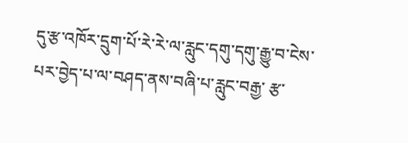དུ་རྩ་འཁོར་དྲུག་པོ་རེ་རེ་ལ་རླུང་དགུ་དགུ་རྒྱུ་བ་ངེས་པར་བྱེད་པ་ལ་བཤད་ནས་བཞི་པ་རླུང་བརྒྱ་ རྩ་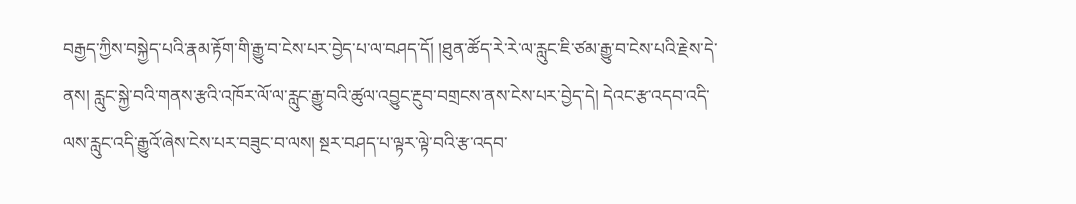བརྒྱད་ཀྱིས་བསྐྱེད་པའི་རྣམ་རྟོག་གི་རྒྱུ་བ་ངེས་པར་བྱེད་པ་ལ་བཤད་དོ། །ཐུན་ཚོད་རེ་རེ་ལ་རླུང་ཇི་ཙམ་རྒྱུ་བ་ངེས་པའི་རྗེས་དེ་ནས། རླུང་སྐྱེ་བའི་གནས་རྩའི་འཁོར་ལོ་ལ་རླུང་རྒྱུ་བའི་ཚུལ་འབྱུང་རྔུབ་བགྲངས་ནས་ངེས་པར་བྱེད་དེ། དེའང་རྩ་འདབ་འདི་ ལས་རླུང་འདི་རྒྱུའོ་ཞེས་ངེས་པར་བཟུང་བ་ལས། སྔར་བཤད་པ་ལྟར་ལྟེ་བའི་རྩ་འདབ་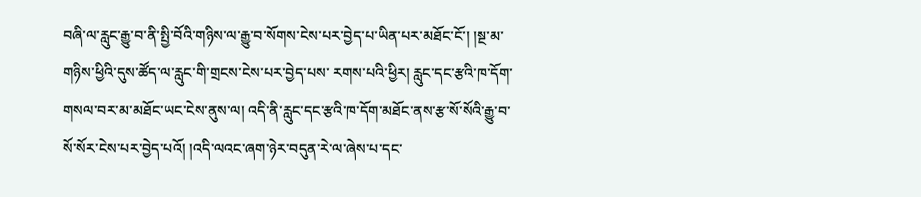བཞི་ལ་རླུང་རྒྱུ་བ་ནི་སྤྱི་བོའི་གཉིས་ལ་རྒྱུ་བ་སོགས་ངེས་པར་བྱེད་པ་ཡིན་པར་མཐོང་ངོ་། །སྔ་མ་གཉིས་ཕྱིའི་དུས་ཚོད་ལ་རླུང་གི་གྲངས་ངེས་པར་བྱེད་པས་ རགས་པའི་ཕྱིར། རླུང་དང་རྩའི་ཁ་དོག་གསལ་བར་མ་མཐོང་ཡང་ངེས་ནུས་ལ། འདི་ནི་རླུང་དང་རྩའི་ཁ་དོག་མཐོང་ནས་རྩ་སོ་སོའི་རྒྱུ་བ་སོ་སོར་ངེས་པར་བྱེད་པའོ། །འདི་ལའང་ཞག་ཉེར་བདུན་རེ་ལ་ཞེས་པ་དང་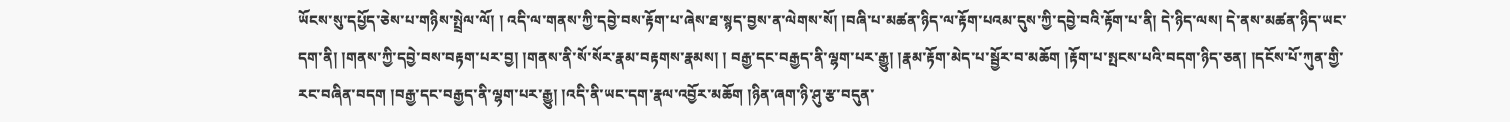ཡོངས་སུ་དཔྱོད་ཅེས་པ་གཉིས་སྤྲེལ་ལོ། ། འདི་ལ་གནས་ཀྱི་དབྱེ་བས་རྟོག་པ་ཞེས་ཐ་སྙད་བྱས་ན་ལེགས་སོ། །བཞི་པ་མཚན་ཉིད་ལ་རྟོག་པའམ་དུས་ཀྱི་དབྱེ་བའི་རྟོག་པ་ནི། དེ་ཉིད་ལས། དེ་ནས་མཚན་ཉིད་ཡང་དག་ནི། །གནས་ཀྱི་དབྱེ་བས་བརྟག་པར་བྱ། །གནས་ནི་སོ་སོར་རྣམ་བརྟགས་རྣམས། ། བརྒྱ་དང་བརྒྱད་ནི་ལྷག་པར་རྒྱུ། །རྣམ་རྟོག་མེད་པ་སྦྱོར་བ་མཆོག །རྟོག་པ་སྤངས་པའི་བདག་ཉིད་ཅན། །དངོས་པོ་ཀུན་གྱི་རང་བཞིན་བདག །བརྒྱ་དང་བརྒྱད་ནི་ལྷག་པར་རྒྱུ། །འདི་ནི་ཡང་དག་རྣལ་འབྱོར་མཆོག །ཉིན་ཞག་ཉི་ཤུ་རྩ་བདུན་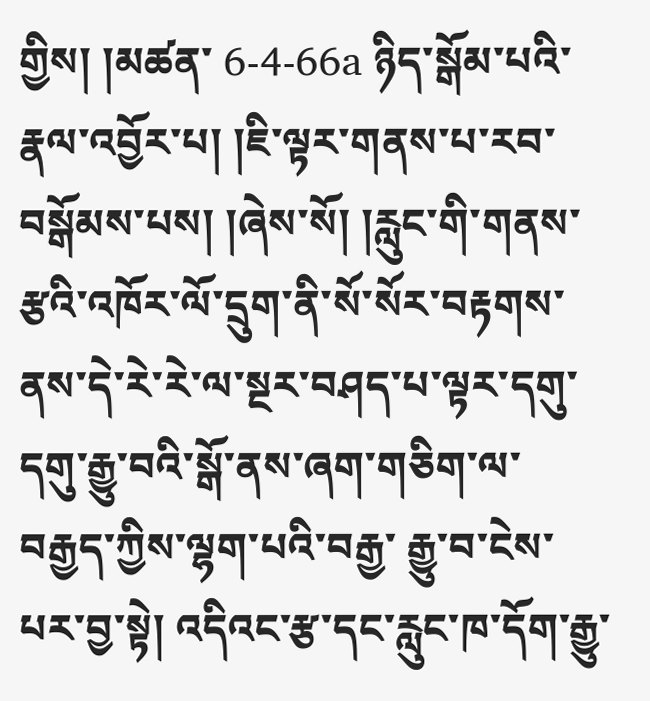གྱིས། །མཚན་ 6-4-66a ཉིད་སྒོམ་པའི་རྣལ་འབྱོར་པ། །ཇི་ལྟར་གནས་པ་རབ་བསྒོམས་པས། །ཞེས་སོ། །རླུང་གི་གནས་རྩའི་འཁོར་ལོ་དྲུག་ནི་སོ་སོར་བརྟགས་ནས་དེ་རེ་རེ་ལ་སྔར་བཤད་པ་ལྟར་དགུ་དགུ་རྒྱུ་བའི་སྒོ་ནས་ཞག་གཅིག་ལ་བརྒྱད་ཀྱིས་ལྷག་པའི་བརྒྱ་ རྒྱུ་བ་ངེས་པར་བྱ་སྟེ། འདིའང་རྩ་དང་རླུང་ཁ་དོག་རྒྱུ་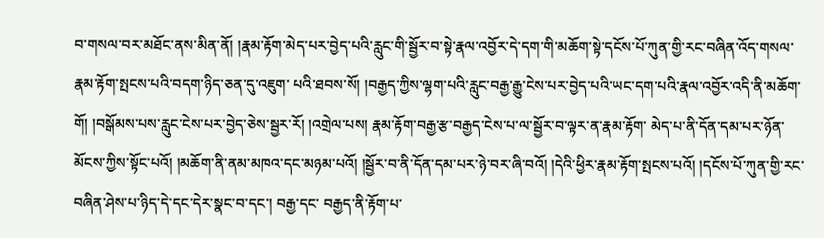བ་གསལ་བར་མཐོང་ནས་མིན་ནོ། །རྣམ་རྟོག་མེད་པར་བྱེད་པའི་རླུང་གི་སྦྱོར་བ་སྟེ་རྣལ་འབྱོར་དེ་དག་གི་མཆོག་སྟེ་དངོས་པོ་ཀུན་གྱི་རང་བཞིན་འོད་གསལ་རྣམ་རྟོག་སྤངས་པའི་བདག་ཉིད་ཅན་དུ་འཇུག་ པའི་ཐབས་སོ། །བརྒྱད་ཀྱིས་ལྷག་པའི་རླུང་བརྒྱ་རྒྱུ་ངེས་པར་བྱེད་པའི་ཡང་དག་པའི་རྣལ་འབྱོར་འདི་ནི་མཆོག་གོ། །བསྒོམས་པས་རླུང་ངེས་པར་བྱེད་ཅེས་སྦྱར་རོ། །འགྲེལ་པས། རྣམ་རྟོག་བརྒྱ་རྩ་བརྒྱད་ངེས་པ་ལ་སྦྱོར་བ་ལྟར་ན་རྣམ་རྟོག་ མེད་པ་ནི་དོན་དམ་པར་ཉོན་མོངས་ཀྱིས་སྟོང་པའོ། །མཆོག་ནི་ནམ་མཁའ་དང་མཉམ་པའོ། །སྦྱོར་བ་ནི་དོན་དམ་པར་ཉེ་བར་ཞི་བའོ། །དེའི་ཕྱིར་རྣམ་རྟོག་སྤངས་པའོ། །དངོས་པོ་ཀུན་གྱི་རང་བཞིན་ཤེས་པ་ཉིད་དེ་དང་དེར་སྣང་བ་དང་། བརྒྱ་དང་ བརྒྱད་ནི་རྟོག་པ་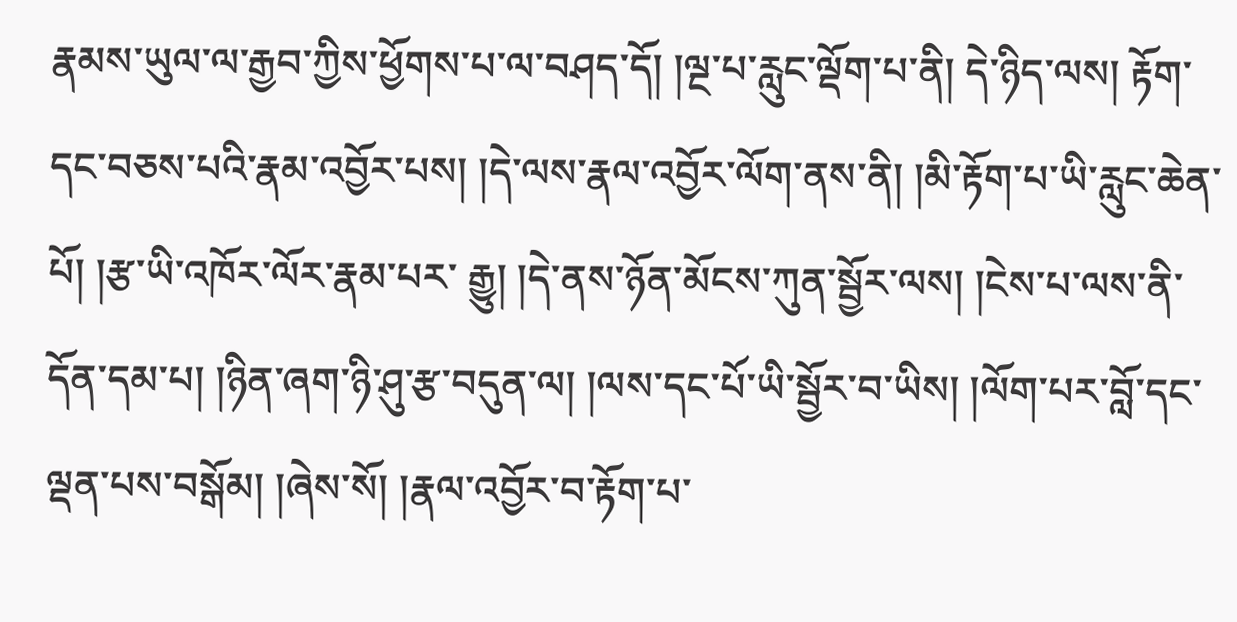རྣམས་ཡུལ་ལ་རྒྱབ་ཀྱིས་ཕྱོགས་པ་ལ་བཤད་དོ། །ལྔ་པ་རླུང་ལྡོག་པ་ནི། དེ་ཉིད་ལས། རྟོག་དང་བཅས་པའི་རྣམ་འབྱོར་པས། །དེ་ལས་རྣལ་འབྱོར་ལོག་ནས་ནི། །མི་རྟོག་པ་ཡི་རླུང་ཆེན་པོ། །རྩ་ཡི་འཁོར་ལོར་རྣམ་པར་ རྒྱུ། །དེ་ནས་ཉོན་མོངས་ཀུན་སྦྱོར་ལས། །ངེས་པ་ལས་ནི་དོན་དམ་པ། །ཉིན་ཞག་ཉི་ཤུ་རྩ་བདུན་ལ། །ལས་དང་པོ་ཡི་སྦྱོར་བ་ཡིས། །ལོག་པར་བློ་དང་ལྡན་པས་བསྒོམ། །ཞེས་སོ། །རྣལ་འབྱོར་བ་རྟོག་པ་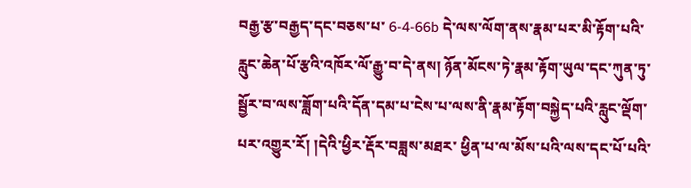བརྒྱ་རྩ་བརྒྱད་དང་བཅས་པ་ 6-4-66b དེ་ལས་ལོག་ནས་རྣམ་པར་མི་རྟོག་པའི་རླུང་ཆེན་པོ་རྩའི་འཁོར་ལོ་རྒྱུ་བ་དེ་ནས། ཉོན་མོངས་ཏེ་རྣམ་རྟོག་ཡུལ་དང་ཀུན་ཏུ་སྦྱོར་བ་ལས་ཟློག་པའི་དོན་དམ་པ་ངེས་པ་ལས་ནི་རྣམ་རྟོག་བསྐྱེད་པའི་རླུང་ལྡོག་པར་འགྱུར་རོ། །དེའི་ཕྱིར་རྡོར་བཟླས་མཐར་ ཕྱིན་པ་ལ་མོས་པའི་ལས་དང་པོ་པའི་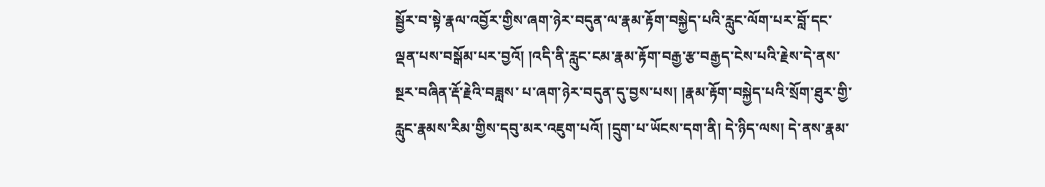སྦྱོར་བ་སྟེ་རྣལ་འབྱོར་གྱིས་ཞག་ཉེར་བདུན་ལ་རྣམ་རྟོག་བསྐྱེད་པའི་རླུང་ལོག་པར་བློ་དང་ལྡན་པས་བསྒོམ་པར་བྱའོ། །འདི་ནི་རླུང་ངམ་རྣམ་རྟོག་བརྒྱ་རྩ་བརྒྱད་ངེས་པའི་རྗེས་དེ་ནས་སྔར་བཞིན་རྡོ་རྗེའི་བཟླས་ པ་ཞག་ཉེར་བདུན་དུ་བྱས་པས། །རྣམ་རྟོག་བསྐྱེད་པའི་སྲོག་ཐུར་གྱི་རླུང་རྣམས་རིམ་གྱིས་དབུ་མར་འཇུག་པའོ། །དྲུག་པ་ཡོངས་དག་ནི། དེ་ཉིད་ལས། དེ་ནས་རྣམ་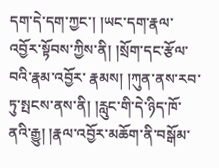དག་དེ་དག་ཀྱང་། །ཡང་དག་རྣལ་འབྱོར་སྟོབས་ཀྱིས་ནི། །སྲོག་དང་རྩོལ་བའི་རྣམ་འབྱོར་ རྣམས། །ཀུན་ནས་རབ་ཏུ་སྤངས་ནས་ནི། །རླུང་གི་དེ་ཉིད་ཁོ་ནའི་རྒྱུ། །རྣལ་འབྱོར་མཆོག་ནི་བསྒོམ་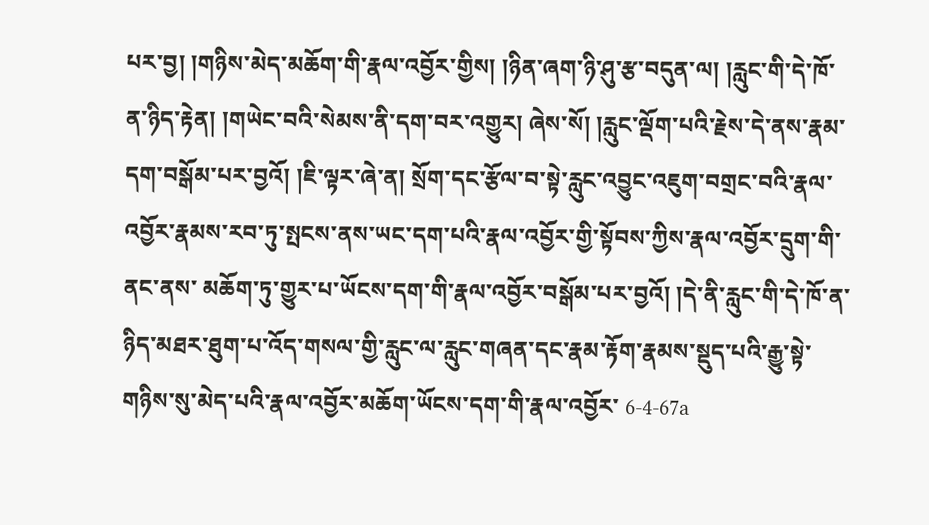པར་བྱ། །གཉིས་མེད་མཆོག་གི་རྣལ་འབྱོར་གྱིས། །ཉིན་ཞག་ཉི་ཤུ་རྩ་བདུན་ལ། །རླུང་གི་དེ་ཁོ་ན་ཉིད་རྟེན། །གཡེང་བའི་སེམས་ནི་དག་བར་འགྱུར། ཞེས་སོ། །རླུང་ལྡོག་པའི་རྗེས་དེ་ནས་རྣམ་དག་བསྒོམ་པར་བྱའོ། །ཇི་ལྟར་ཞེ་ན། སྲོག་དང་རྩོལ་བ་སྟེ་རླུང་འབྱུང་འཇུག་བགྲང་བའི་རྣལ་འབྱོར་རྣམས་རབ་ཏུ་སྤངས་ནས་ཡང་དག་པའི་རྣལ་འབྱོར་གྱི་སྟོབས་ཀྱིས་རྣལ་འབྱོར་དྲུག་གི་ནང་ནས་ མཆོག་ཏུ་གྱུར་པ་ཡོངས་དག་གི་རྣལ་འབྱོར་བསྒོམ་པར་བྱའོ། །དེ་ནི་རླུང་གི་དེ་ཁོ་ན་ཉིད་མཐར་ཐུག་པ་འོད་གསལ་གྱི་རླུང་ལ་རླུང་གཞན་དང་རྣམ་རྟོག་རྣམས་སྡུད་པའི་རྒྱུ་སྟེ་གཉིས་སུ་མེད་པའི་རྣལ་འབྱོར་མཆོག་ཡོངས་དག་གི་རྣལ་འབྱོར་ 6-4-67a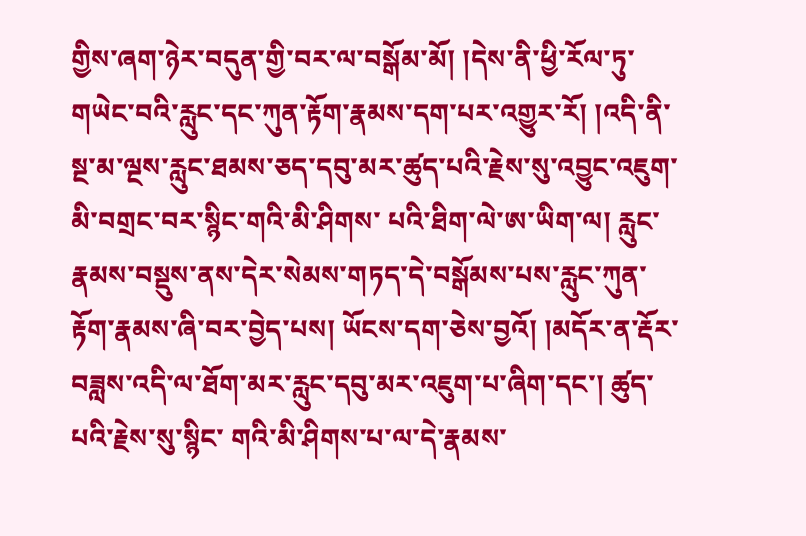གྱིས་ཞག་ཉེར་བདུན་གྱི་བར་ལ་བསྒོམ་མོ། །དེས་ནི་ཕྱི་རོལ་ཏུ་གཡེང་བའི་རླུང་དང་ཀུན་རྟོག་རྣམས་དག་པར་འགྱུར་རོ། །འདི་ནི་སྔ་མ་ལྔས་རླུང་ཐམས་ཅད་དབུ་མར་ཚུད་པའི་རྗེས་སུ་འབྱུང་འཇུག་མི་བགྲང་བར་སྙིང་གའི་མི་ཤིགས་ པའི་ཐིག་ལེ་ཨ་ཡིག་ལ། རླུང་རྣམས་བསྡུས་ནས་དེར་སེམས་གཏད་དེ་བསྒོམས་པས་རླུང་ཀུན་རྟོག་རྣམས་ཞི་བར་བྱེད་པས། ཡོངས་དག་ཅེས་བྱའོ། །མདོར་ན་རྡོར་བཟླས་འདི་ལ་ཐོག་མར་རླུང་དབུ་མར་འཇུག་པ་ཞིག་དང་། ཚུད་པའི་རྗེས་སུ་སྙིང་ གའི་མི་ཤིགས་པ་ལ་དེ་རྣམས་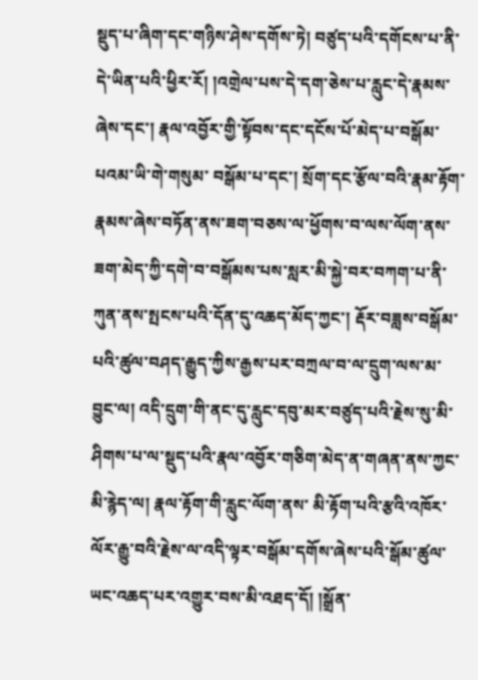སྡུད་པ་ཞིག་དང་གཉིས་ཤེས་དགོས་ཏེ། བཙུད་པའི་དགོངས་པ་ནི་དེ་ཡིན་པའི་ཕྱིར་རོ། །འགྲེལ་པས་དེ་དག་ཅེས་པ་རླུང་དེ་རྣམས་ཞེས་དང་། རྣལ་འབྱོར་གྱི་སྟོབས་དང་དངོས་པོ་མེད་པ་བསྒོམ་པའམ་ཡི་གེ་གསུམ་ བསྒོམ་པ་དང་། སྲོག་དང་རྩོལ་བའི་རྣམ་རྟོག་རྣམས་ཞེས་བཏོན་ནས་ཟག་བཅས་ལ་ཕྱོགས་བ་ལས་ལོག་ནས་ཟག་མེད་ཀྱི་དགེ་བ་བསྒོམས་པས་སླར་མི་སྐྱེ་བར་བཀག་པ་ནི་ཀུན་ནས་སྤངས་པའི་དོན་དུ་འཆད་མོད་ཀྱང་། རྡོར་བཟླས་བསྒོམ་ པའི་ཚུལ་བཤད་རྒྱུད་ཀྱིས་རྒྱས་པར་བཀྲལ་བ་ལ་དྲུག་ལས་མ་བྱུང་ལ། འདི་དྲུག་གི་ནང་དུ་རླུང་དབུ་མར་བཙུད་པའི་རྗེས་སུ་མི་ཤིགས་པ་ལ་སྡུད་པའི་རྣལ་འབྱོར་གཅིག་མེད་ན་གཞན་ནས་ཀྱང་མི་རྙེད་ལ། རྣལ་རྟོག་གི་རླུང་ལོག་ནས་ མི་རྟོག་པའི་རྩའི་འཁོར་ལོར་རྒྱུ་བའི་རྗེས་ལ་འདི་ལྟར་བསྒོམ་དགོས་ཞེས་པའི་སྒོམ་ཚུལ་ཡང་འཆད་པར་འགྱུར་བས་མི་འཐད་དོ། །སྒྲོན་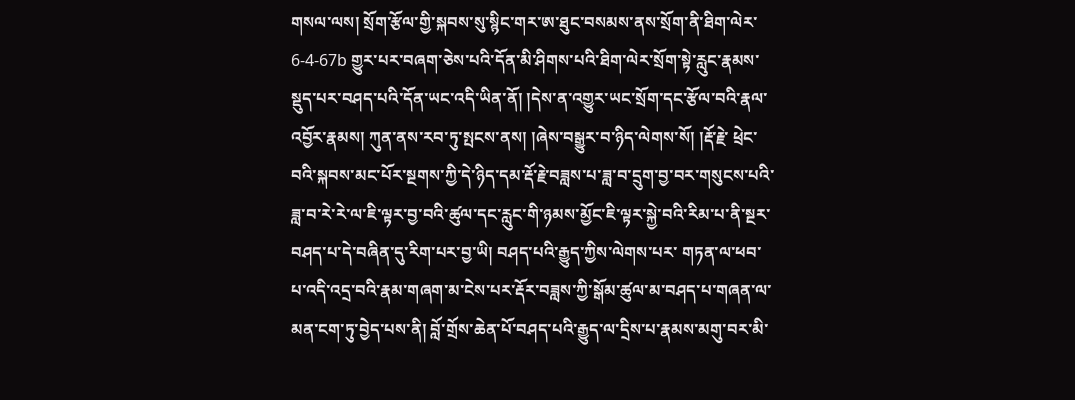གསལ་ལས། སྲོག་རྩོལ་གྱི་སྐབས་སུ་སྙིང་གར་ཨ་ཐུང་བསམས་ནས་སྲོག་ནི་ཐིག་ལེར་ 6-4-67b གྱུར་པར་བཞག་ཅེས་པའི་དོན་མི་ཤིགས་པའི་ཐིག་ལེར་སྲོག་སྟེ་རླུང་རྣམས་སྡུད་པར་བཤད་པའི་དོན་ཡང་འདི་ཡིན་ནོ། །དེས་ན་འགྱུར་ཡང་སྲོག་དང་རྩོལ་བའི་རྣལ་འབྱོར་རྣམས། ཀུན་ནས་རབ་ཏུ་སྤངས་ནས། །ཞེས་བསྒྱུར་བ་ཉིད་ལེགས་སོ། །རྡོ་རྗེ་ ཕྲེང་བའི་སྐབས་མང་པོར་སྔགས་ཀྱི་དེ་ཉིད་དམ་རྡོ་རྗེ་བཟླས་པ་ཟླ་བ་དྲུག་བྱ་བར་གསུངས་པའི་ཟླ་བ་རེ་རེ་ལ་ཇི་ལྟར་བྱ་བའི་ཚུལ་དང་རླུང་གི་ཉམས་མྱོང་ཇི་ལྟར་སྐྱེ་བའི་རིམ་པ་ནི་སྔར་བཤད་པ་དེ་བཞིན་དུ་རིག་པར་བྱ་ཡི། བཤད་པའི་རྒྱུད་ཀྱིས་ལེགས་པར་ གཏན་ལ་ཕབ་པ་འདི་འདྲ་བའི་རྣམ་གཞག་མ་ངེས་པར་རྡོར་བཟླས་ཀྱི་སྒོམ་ཚུལ་མ་བཤད་པ་གཞན་ལ་མན་ངག་ཏུ་བྱེད་པས་ནི། བློ་གྲོས་ཆེན་པོ་བཤད་པའི་རྒྱུད་ལ་དྲིས་པ་རྣམས་མགུ་བར་མི་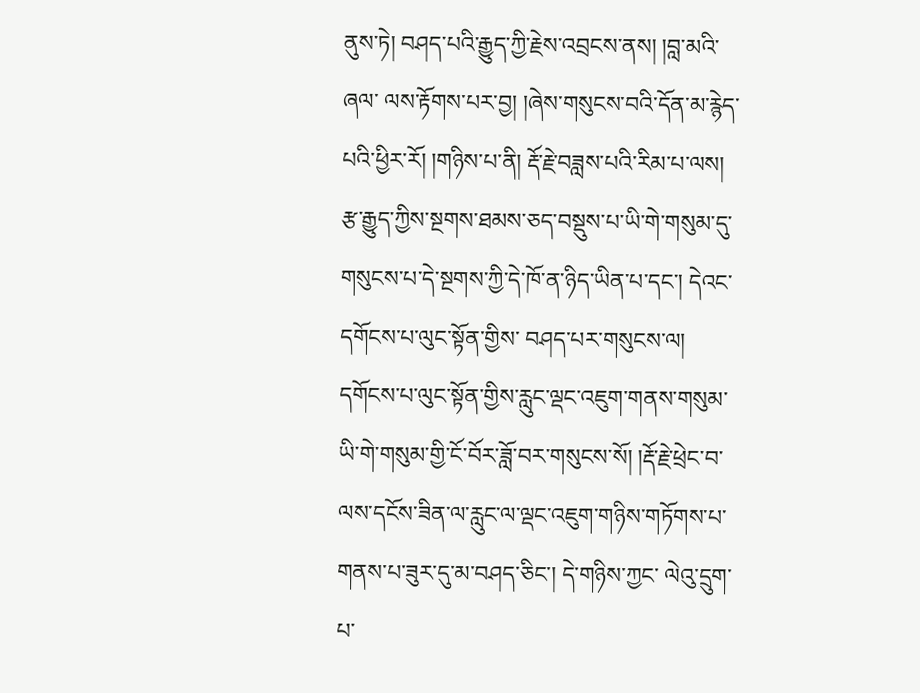ནུས་ཏེ། བཤད་པའི་རྒྱུད་ཀྱི་རྗེས་འབྲངས་ནས། །བླ་མའི་ཞལ་ ལས་རྟོགས་པར་བྱ། །ཞེས་གསུངས་བའི་དོན་མ་རྙེད་པའི་ཕྱིར་རོ། །གཉིས་པ་ནི། རྡོ་རྗེ་བཟླས་པའི་རིམ་པ་ལས། རྩ་རྒྱུད་ཀྱིས་སྔགས་ཐམས་ཅད་བསྡུས་པ་ཡི་གེ་གསུམ་དུ་གསུངས་པ་དེ་སྔགས་ཀྱི་དེ་ཁོ་ན་ཉིད་ཡིན་པ་དང་། དེའང་དགོངས་པ་ལུང་སྟོན་གྱིས་ བཤད་པར་གསུངས་ལ། དགོངས་པ་ལུང་སྟོན་གྱིས་རླུང་ལྡང་འཇུག་གནས་གསུམ་ཡི་གེ་གསུམ་གྱི་ངོ་བོར་ཟློ་བར་གསུངས་སོ། །རྡོ་རྗེ་ཕྲེང་བ་ལས་དངོས་ཟིན་ལ་རླུང་ལ་ལྡང་འཇུག་གཉིས་གཏོགས་པ་གནས་པ་ཟུར་དུ་མ་བཤད་ཅིང་། དེ་གཉིས་ཀྱང་ ལེའུ་དྲུག་པ་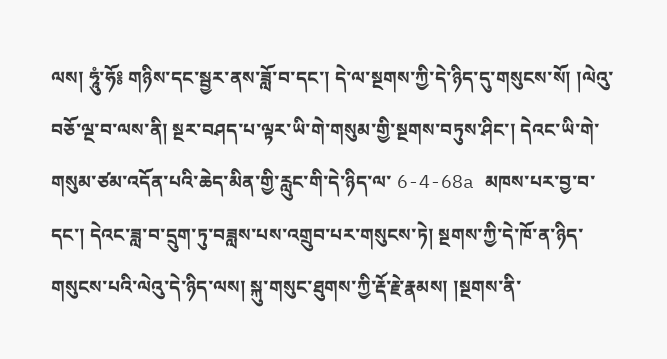ལས། ཧཱུཾ་ཧོ༔ གཉིས་དང་སྦྱར་ནས་ཟློ་བ་དང་། དེ་ལ་སྔགས་ཀྱི་དེ་ཉིད་དུ་གསུངས་སོ། །ལེའུ་བཅོ་ལྔ་བ་ལས་ནི། སྔར་བཤད་པ་ལྟར་ཡི་གེ་གསུམ་གྱི་སྔགས་བཏུས་ཤིང་། དེའང་ཡི་གེ་གསུམ་ཙམ་འདོན་པའི་ཆེད་མིན་གྱི་རླུང་གི་དེ་ཉིད་ལ་ 6-4-68a མཁས་པར་བྱ་བ་དང་། དེའང་ཟླ་བ་དྲུག་ཏུ་བཟླས་པས་འགྲུབ་པར་གསུངས་ཏེ། སྔགས་ཀྱི་དེ་ཁོ་ན་ཉིད་གསུངས་པའི་ལེའུ་དེ་ཉིད་ལས། སྐུ་གསུང་ཐུགས་ཀྱི་རྡོ་རྗེ་རྣམས། །སྔགས་ནི་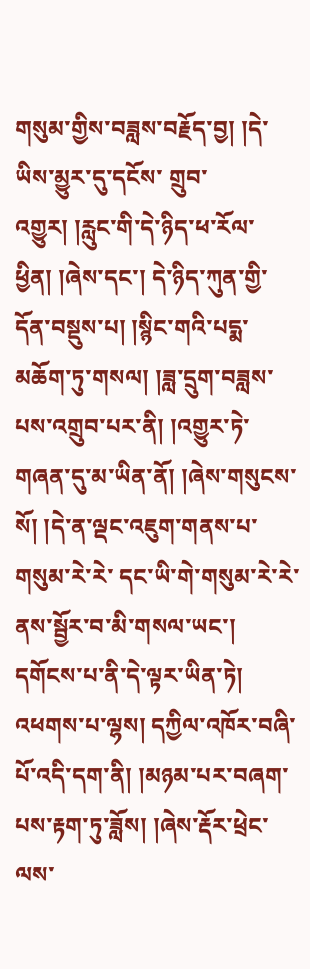གསུམ་གྱིས་བཟླས་བརྗོད་བྱ། །དེ་ཡིས་མྱུར་དུ་དངོས་ གྲུབ་འགྱུར། །རླུང་གི་དེ་ཉིད་ཕ་རོལ་ཕྱིན། །ཞེས་དང་། དེ་ཉིད་ཀུན་གྱི་དོན་བསྡུས་པ། །སྙིང་གའི་པདྨ་མཆོག་ཏུ་གསལ། །ཟླ་དྲུག་བཟླས་པས་འགྲུབ་པར་ནི། །འགྱུར་ཏེ་གཞན་དུ་མ་ཡིན་ནོ། །ཞེས་གསུངས་སོ། །དེ་ན་ལྡང་འཇུག་གནས་པ་གསུམ་རེ་རེ་ དང་ཡི་གེ་གསུམ་རེ་རེ་ནས་སྦྱོར་བ་མི་གསལ་ཡང་། དགོངས་པ་ནི་དེ་ལྟར་ཡིན་ཏེ། འཕགས་པ་ལྷས། དཀྱིལ་འཁོར་བཞི་པོ་འདི་དག་ནི། །མཉམ་པར་བཞག་པས་རྟག་ཏུ་ཟློས། །ཞེས་རྡོར་ཕྲེང་ལས་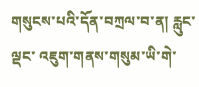གསུངས་པའི་དོན་བཀྲལ་བ་ན། རླུང་ལྡང་ འཇུག་གནས་གསུམ་ཡི་གེ་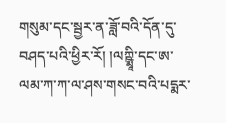གསུམ་དང་སྦྱར་ན་ཟློ་བའི་དོན་དུ་བཤད་པའི་ཕྱིར་རོ། །ལཀྵྨཱི་དང་ཨ་ལམ་ཀ་ཀ་ལ་ཤས་གསང་བའི་པདྨར་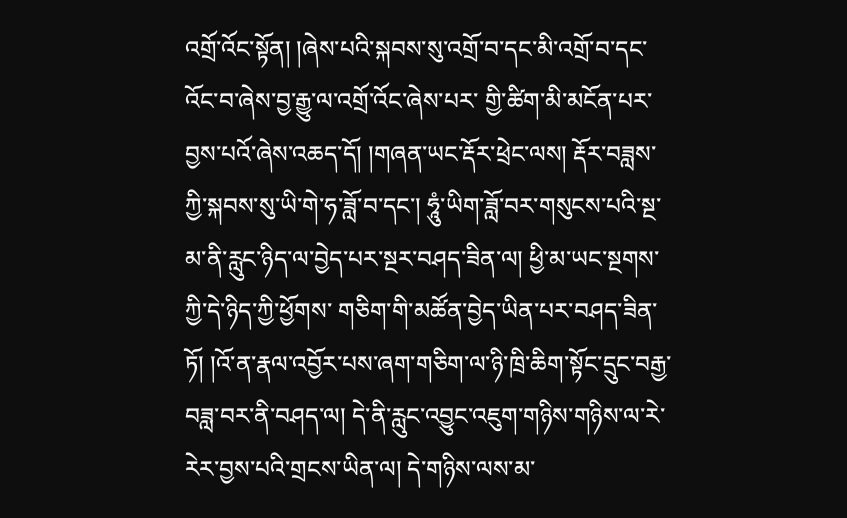འགྲོ་འོང་སྟོན། །ཞེས་པའི་སྐབས་སུ་འགྲོ་བ་དང་མི་འགྲོ་བ་དང་འོང་བ་ཞེས་བྱ་རྒྱུ་ལ་འགྲོ་འོང་ཞེས་པར་ གྱི་ཚིག་མི་མངོན་པར་བྱས་པའོ་ཞེས་འཆད་དོ། །གཞན་ཡང་རྡོར་ཕྲེང་ལས། རྡོར་བཟླས་ཀྱི་སྐབས་སུ་ཡི་གེ་ཧ་ཟློ་བ་དང་། ཧཱུཾ་ཡིག་ཟློ་བར་གསུངས་པའི་སྔ་མ་ནི་རླུང་ཉིད་ལ་བྱེད་པར་སྔར་བཤད་ཟིན་ལ། ཕྱི་མ་ཡང་སྔགས་ཀྱི་དེ་ཉིད་ཀྱི་ཕྱོགས་ གཅིག་གི་མཚོན་བྱེད་ཡིན་པར་བཤད་ཟིན་ཏོ། །འོ་ན་རྣལ་འབྱོར་པས་ཞག་གཅིག་ལ་ཉི་ཁྲི་ཆིག་སྟོང་དྲུང་བརྒྱ་བཟླ་བར་ནི་བཤད་ལ། དེ་ནི་རླུང་འབྱུང་འཇུག་གཉིས་གཉིས་ལ་རེ་རེར་བྱས་པའི་གྲངས་ཡིན་ལ། དེ་གཉིས་ལས་མ་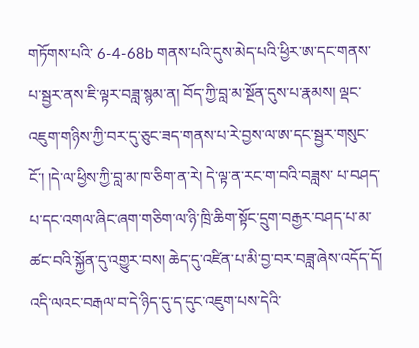གཏོགས་པའི་ 6-4-68b གནས་པའི་དུས་མེད་པའི་ཕྱིར་ཨ་དང་གནས་པ་སྦྱར་ནས་ཇི་ལྟར་བཟླ་སྙམ་ན། བོད་ཀྱི་བླ་མ་སྔོན་དུས་པ་རྣམས། ལྡང་འཇུག་གཉིས་ཀྱི་བར་དུ་ཅུང་ཟད་གནས་པ་རེ་བྱས་ལ་ཨ་དང་སྦྱར་གསུང་ངོ་། །དེ་ལ་ཕྱིས་ཀྱི་བླ་མ་ཁ་ཅིག་ན་རེ། དེ་ལྟ་ན་རང་ག་བའི་བཟླས་ པ་བཤད་པ་དང་འགལ་ཞིང་ཞག་གཅིག་ལ་ཉི་ཁྲི་ཆིག་སྟོང་དྲུག་བརྒྱར་བཤད་པ་མ་ཚང་བའི་སྐྱོན་དུ་འགྱུར་བས། ཆེད་དུ་འཛིན་པ་མི་བྱ་བར་བཟླ་ཞེས་འདོད་དོ། འདི་ལའང་བརྒལ་བ་དེ་ཉིད་དུ་ད་དུང་འཇུག་པས་དེའི་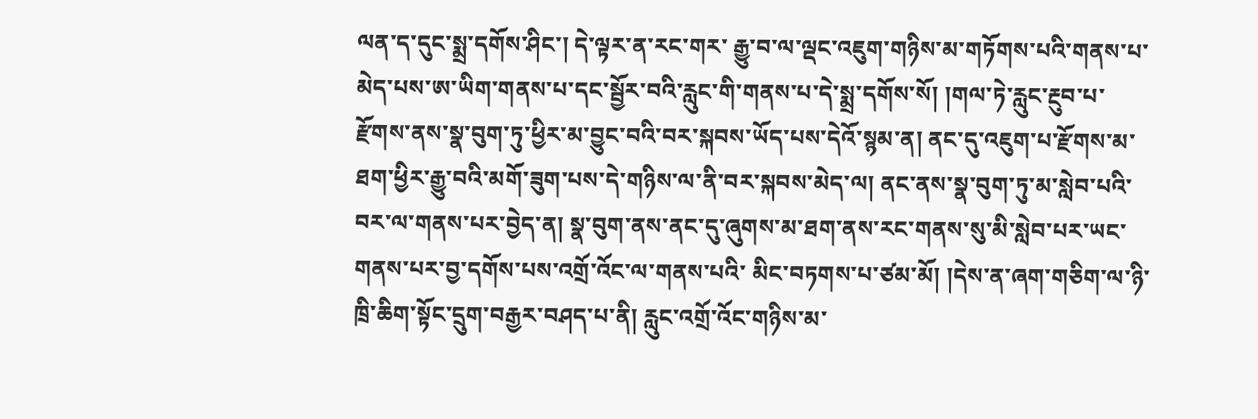ལན་ད་དུང་སྨྲ་དགོས་ཤིང་། དེ་ལྟར་ན་རང་གར་ རྒྱུ་བ་ལ་ལྡང་འཇུག་གཉིས་མ་གཏོགས་པའི་གནས་པ་མེད་པས་ཨ་ཡིག་གནས་པ་དང་སྦྱོར་བའི་རླུང་གི་གནས་པ་དེ་སྨྲ་དགོས་སོ། །གལ་ཏེ་རླུང་རྔུབ་པ་རྫོགས་ནས་སྣ་བུག་ཏུ་ཕྱིར་མ་བྱུང་བའི་བར་སྐབས་ཡོད་པས་དེའོ་སྙམ་ན། ནང་དུ་འཇུག་པ་རྫོགས་མ་ ཐག་ཕྱིར་རྒྱུ་བའི་མགོ་ཟུག་པས་དེ་གཉིས་ལ་ནི་བར་སྐབས་མེད་ལ། ནང་ནས་སྣ་བུག་ཏུ་མ་སླེབ་པའི་བར་ལ་གནས་པར་བྱེད་ན། སྣ་བུག་ནས་ནང་དུ་ཞུགས་མ་ཐག་ནས་རང་གནས་སུ་མི་སླེབ་པར་ཡང་གནས་པར་བྱ་དགོས་པས་འགྲོ་འོང་ལ་གནས་པའི་ མིང་བཏགས་པ་ཙམ་མོ། །དེས་ན་ཞག་གཅིག་ལ་ཉི་ཁྲི་ཆིག་སྟོང་དྲུག་བརྒྱར་བཤད་པ་ནི། རླུང་འགྲོ་འོང་གཉིས་མ་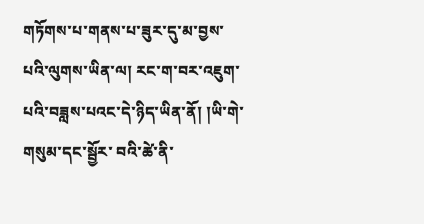གཏོགས་པ་གནས་པ་ཟུར་དུ་མ་བྱས་པའི་ལུགས་ཡིན་ལ། རང་ག་བར་འཇུག་པའི་བཟླས་པའང་དེ་ཉིད་ཡིན་ནོ། །ཡི་གེ་གསུམ་དང་སྦྱོར་ བའི་ཚེ་ནི་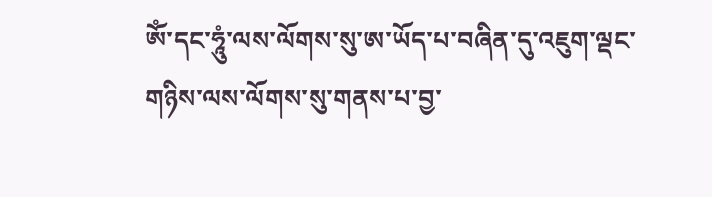ཨོཾ་དང་ཧཱུཾ་ལས་ལོགས་སུ་ཨ་ཡོད་པ་བཞིན་དུ་འཇུག་ལྡང་གཉིས་ལས་ལོགས་སུ་གནས་པ་བྱ་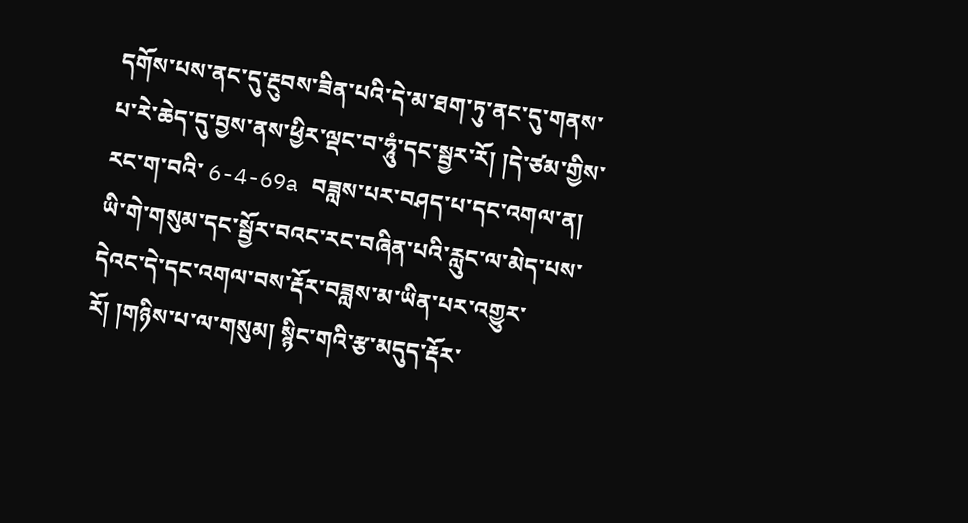དགོས་པས་ནང་དུ་རྔུབས་ཟིན་པའི་དེ་མ་ཐག་ཏུ་ནང་དུ་གནས་པ་རེ་ཆེད་དུ་བྱས་ནས་ཕྱིར་ལྡང་བ་ཧཱུཾ་དང་སྦྱར་རོ། །དེ་ཙམ་གྱིས་རང་ག་བའི་ 6-4-69a བཟླས་པར་བཤད་པ་དང་འགལ་ན། ཡི་གེ་གསུམ་དང་སྦྱོར་བའང་རང་བཞིན་པའི་རླུང་ལ་མེད་པས་དེའང་དེ་དང་འགལ་བས་རྡོར་བཟླས་མ་ཡིན་པར་འགྱུར་རོ། །གཉིས་པ་ལ་གསུམ། སྙིང་གའི་རྩ་མདུད་རྡོར་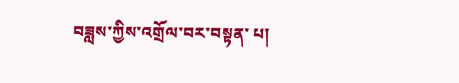བཟླས་ཀྱིས་འགྲོལ་བར་བསྟན་ པ།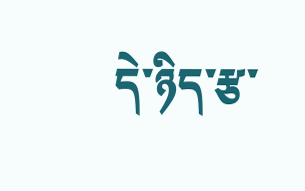དེ་ཉིད་རྩ་